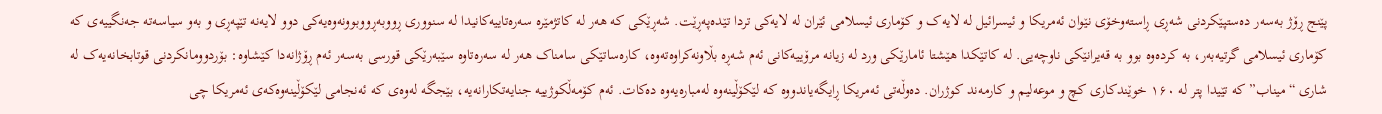پێنج ڕۆژ بەسەر دەستپێکردنی شەڕی ڕاستەوخۆی نێوان ئەمریکا و ئیسرائیل لە لایەک و کۆماری ئیسلامی ئێران لە لایەکی تردا تێدەپەڕێت. شەڕێکی کە هەر لە کاتژمێرە سەرەتاییەکانیدا لە سنووری ڕووبەڕووبوونەوەیەکی دوو لایەنە تێپەڕی و بەو سیاسەتە جەنگییەی کە کۆماری ئیسلامی گرتیەبەر، بە کردەوە بوو بە قەیرانێکی ناوچەیی. لە کاتێکدا هێشتا ئامارێکی ورد لە زیانە مرۆییەکانی ئەم شەڕە بڵاونەکراوەتەوە، کارەساتێکی سامناک هەر لە سەرەتاوە سێبەرێکی قورسی بەسەر ئەم ڕۆژانەدا کێشاوە: بۆردوومانکردنی قوتابخانەیەک لە شاری “میناب” کە تێیدا پتر لە ۱۶۰ خوێندکاری کچ و موعەلیم و کارمەند کوژران. دەوڵەتی ئەمریکا ڕایگەیاندووە کە لێکۆڵینەوە لەمبارەیەوە دەکات. ئەم کۆمەڵکوژییە جنایەتکارانەیە، بێجگە لەوەی کە ئەنجامی لێکۆڵینەوەکەی ئەمریکا چی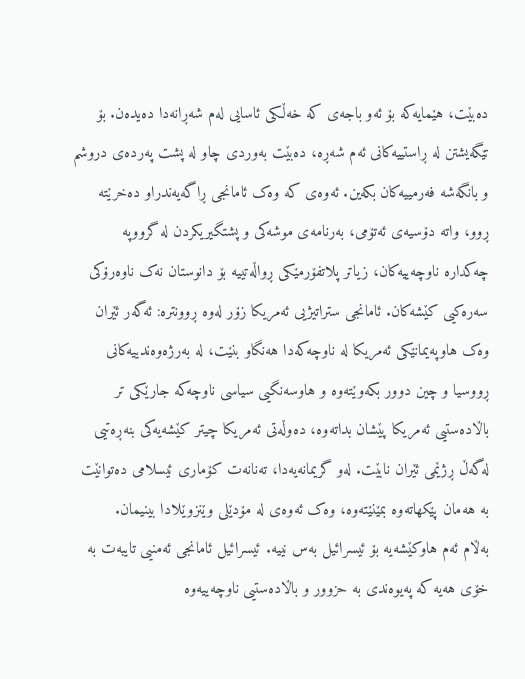دەبێت، هێمایەکە بۆ ئەو باجەی کە خەڵکی ئاسایی لەم شەڕانەدا دەیدەن. بۆ تێگەیشتن لە ڕاستییەکانی ئەم شەڕە، دەبێت بەوردی چاو لە پشت پەردەی دروشم و بانگەشە فەرمییەکان بکەین. ئەوەی کە وەک ئامانجی ڕاگەیەندراو دەخرێتە ڕوو، واتە دۆسیەی ئەتۆمی، بەرنامەی موشەکی و پشتگیریکردن لە گرووپە چەکدارە ناوچەییەکان، زیاتر پلاتفۆرمێکی ڕواڵەتییە بۆ دانوستان نەک ناوەرۆکی سەرەکیی کێشەکان. ئامانجی ستراتیژیی ئەمریکا زۆر لەوە ڕوونترە: ئەگەر ئێران وەک هاوپەیمانێکی ئەمریکا لە ناوچەکەدا هەنگاو بنێت، لە بەرژەوەندییەکانی ڕووسیا و چین دوور بکەوێتەوە و هاوسەنگیی سیاسی ناوچەکە جارێکی تر باڵادەستیی ئەمریکا پێشان بداتەوە، دەوڵەتی ئەمریکا چیتر کێشەیەکی بنەڕەتیی لەگەڵ ڕژێمی ئێران نابێت. لەو گریمانەیەدا، تەنانەت کۆماری ئیسلامی دەتوانێت بە هەمان پێکهاتەوە بمێنێتەوە، وەک ئەوەی لە مۆدێلی وێنزوێلادا بینیمان.
بەڵام ئەم هاوکێشەیە بۆ ئیسرائیل بەس نییە. ئیسرائیل ئامانجی ئەمنیی تایبەت بە خۆی هەیە کە پەیوەندی بە حزوور و باڵادەستیی ناوچەییەوە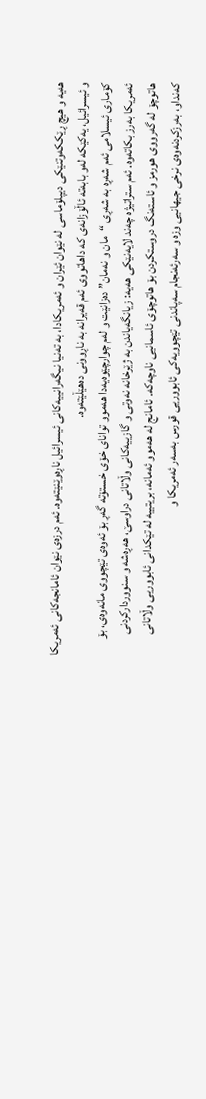هەیە و هیچ ڕێککەوتنێکی دیپلۆماسی لە نێوان ئێران و ئەمریکادا، بە تەنیا نیگەرانییەکانی ئیسرائیل ناڕەوێنێتەوە. ئەم درزەی نێوان ئامانجەکانی ئەمریکا و ئیسرائیل، یەکێکە لەو بابەتە ئاڵۆزانەی کە داهاتووی ئەم قەیرانە بە ناڕوونی دەهێڵێتەوە.
کۆماری ئیسلامی ئەم شەڕە بە شەڕی “مان و نەمان” دەزانێت و لەم چوارچێوەیەدا هەموو توانای خۆی خستۆتە گەڕ بۆ ئەوەی تێچووی مانەوەی، بۆ ئەمریکا بەرز بکاتەوە. ئەم ستراتیژە چەند لایەنێکی هەیە: زیانگەیاندن بە ژێرخانە نەوتی و گازییەکانی وڵاتانی دراوسێ، هەڕەشە و سنووردارکردنی هاتوچۆ لە گەرووی هورمز و ئاستەنگ دروستکردن بۆ هاتوچۆی ئاسمانیی ناوچەکە. ئامانج لە هەموو ئەمانە، بریتییە لە تێکدانی ئابووریی وڵاتانی کەنداو، بەرزکردنەوەی نرخی جیهانیی وزە و سەرئەنجام سەپاندنی تێچوویەکی ئابووریی قورس بەسەر ئەمریکا و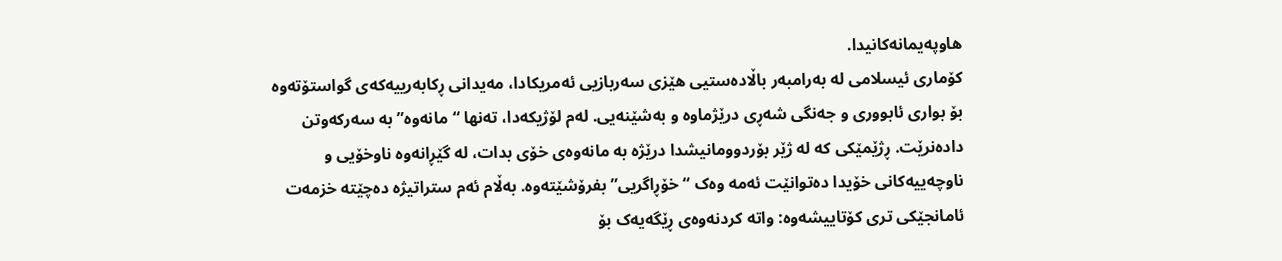هاوپەیمانەکانیدا.
کۆماری ئیسلامی لە بەرامبەر باڵادەستیی هێزی سەربازیی ئەمریکادا، مەیدانی ڕکابەرییەکەی گواستۆتەوە بۆ بواری ئابووری و جەنگی شەڕی درێژماوە و بەشێنەیی. لەم لۆژیکەدا، تەنها “مانەوە” بە سەرکەوتن دادەنرێت. ڕژێمێکی کە لە ژێر بۆردوومانیشدا درێژە بە مانەوەی خۆی بدات، لە گێڕانەوە ناوخۆیی و ناوچەییەکانی خۆیدا دەتوانێت ئەمە وەک “خۆڕاگریی” بفرۆشێتەوە. بەڵام ئەم ستراتیژە دەچێتە خزمەت ئامانجێکی تری کۆتاییشەوە: واتە کردنەوەی ڕێگەیەک بۆ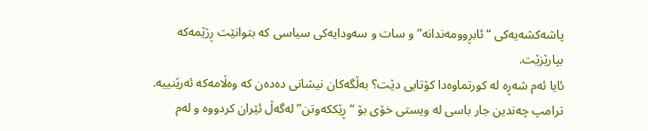پاشەکشەیەکی “ئابڕوومەندانە” و سات و سەودایەکی سیاسی کە بتوانێت ڕژێمەکە بپارێزێت.
ئایا ئەم شەڕە لە کورتماوەدا کۆتایی دێت؟ بەڵگەکان نیشانی دەدەن کە وەڵامەکە ئەرێنییە. ترامپ چەندین جار باسی لە ویستی خۆی بۆ “ڕێککەوتن” لەگەڵ ئێران کردووە و لەم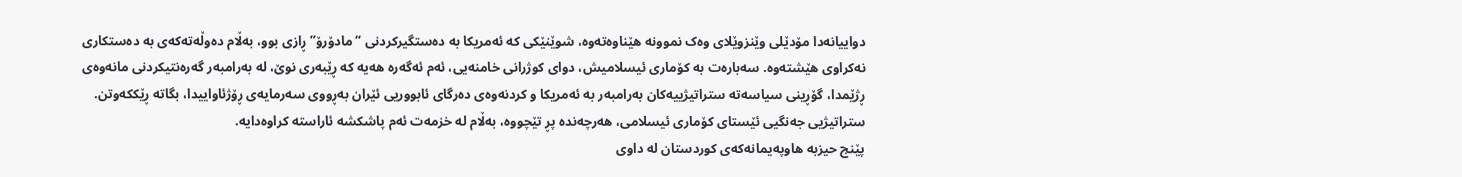دواییانەدا مۆدێلی وێنزوێلای وەک نموونە هێناوەتەوە، شوێنێکی کە ئەمریکا بە دەستگیرکردنی “مادۆرۆ” ڕازی بوو، بەڵام دەوڵەتەکەی بە دەستکاری نەکراوی هێشتەوە. سەبارەت بە کۆماری ئیسلامیش، دوای کوژرانی خامنەیی، ئەم ئەگەرە هەیە کە ڕێبەری نوێ، لە بەرامبەر گەرەنتیکردنی مانەوەی ڕژێمدا، گۆڕینی سیاسەتە ستراتیژییەکان بەرامبەر بە ئەمریکا و کردنەوەی دەرگای ئابووریی ئێران بەڕووی سەرمایەی ڕۆژئاواییدا، بگاتە ڕێککەوتن. ستراتیژیی جەنگیی ئێستای کۆماری ئیسلامی، هەرچەندە پڕ تێچووە، بەڵام لە خزمەت ئەم پاشکشە ئاراستە کراوەدایە.
پێنج حیزبە هاوپەیمانەکەی کوردستان لە داوی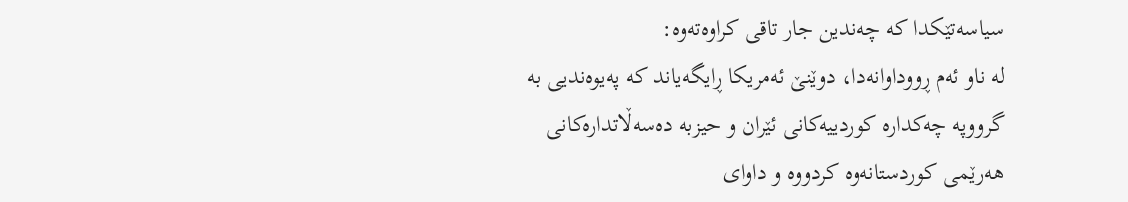سیاسەتێکدا کە چەندین جار تاقی کراوەتەوە:
لە ناو ئەم ڕووداوانەدا، دوێنێ ئەمریکا ڕایگەیاند کە پەیوەندیی بە گرووپە چەکدارە کوردییەکانی ئێران و حیزبە دەسەڵاتدارەکانی هەرێمی کوردستانەوە کردووە و داوای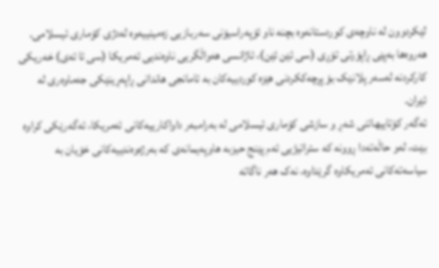لێکردوون لە ناوچەی کوردستانەوە بچنە ناو ئۆپەراسیۆنی سەربازیی زەمینییەوە لەدژی کۆماری ئیسلامی. هەروەها بەپێی ڕاپۆرتی تۆڕی (سی ئێن ئێن)، ئاژانسی هەواڵگریی ناوەندیی ئەمریکا (سی ئا ئەی) خەریکی کارکردنە لەسەر پلانێک بۆ پڕچەککردنی هێزە کوردییەکان بە ئامانجی هاندانی ڕاپەڕینێکی جەماوەری لە ئێران.
ئەگەر کۆتاییهاتنی شەڕ و سازشی کۆماری ئیسلامی لە بەرامبەر داواکارییەکانی ئەمریکا، ئەگەرێکی کراوە بێت، لەو حاڵەتەدا ڕوونە کە ستراتیژیی ئەم پێنج حیزبە هاوپەیمانەی کە بەرژەوەندییەکانی خۆیان بە سیاسەتەکانی ئەمریکاوە گرێداوە، نەک هەر ناگاتە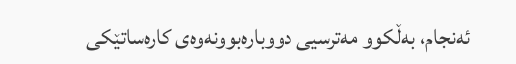ئەنجام، بەڵکوو مەترسیی دووبارەبوونەوەی کارەساتێکی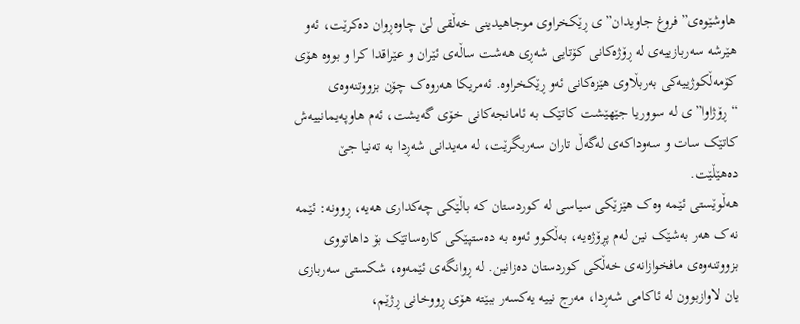هاوشێوەی”فروغ جاویدان”ی ڕێکخراوی موجاهیدینی خەڵقی لێ چاوەڕوان دەکرێت، ئەو هێرشە سەربازییەی لە ڕۆژەکانی کۆتایی شەڕی هەشت ساڵەی ئێران و عێراقدا کرا و بووە هۆی کۆمەڵکوژییەکی بەربڵاوی هێزەکانی ئەو ڕێکخراوە. ئەمریکا هەروەک چۆن بزووتنەوەی “ڕۆژاوا”ی لە سووریا جێهێشت کاتێک بە ئامانجەکانی خۆی گەیشت، ئەم هاوپەیمانییەش کاتێک سات و سەوداکەی لەگەڵ تاران سەربگرێت، لە مەیدانی شەڕدا بە تەنیا جێ دەهێڵێت.
هەڵوێستی ئێمە وەک هێزێکی سیاسی لە کوردستان کە باڵێکی چەکداری هەیە، ڕوونە: ئێمە نەک هەر بەشێک نین لەم پڕۆژەیە، بەڵکوو ئەوە بە دەستپێکی کارەساتێک بۆ داهاتووی بزووتنەوەی مافخوازانەی خەڵکی کوردستان دەزانین. لە ڕوانگەی ئێمەوە، شکستی سەربازی یان لاوازبوون لە ئاکامی شەڕدا، مەرج نییە یەکسەر ببێتە هۆی ڕووخانی ڕژێم،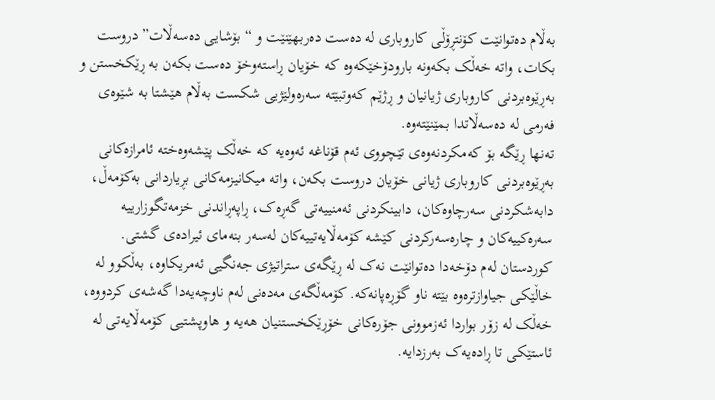بەڵام دەتوانێت کۆنتڕۆڵی کاروباری لە دەست دەربهێنێت و “بۆشایی دەسەڵات” دروست بکات، واتە خەڵک بکەونە بارودۆخێکەوە کە خۆیان ڕاستەوخۆ دەست بکەن بە ڕێکخستن و بەڕێوەبردنی کاروباری ژیانیان و ڕژێم کەوتبێتە سەرەولێژیی شکست بەڵام هێشتا بە شێوەی فەرمی لە دەسەڵاتدا بمێنێتەوە.
تەنها ڕێگە بۆ کەمکردنەوەی تێچووی ئەم قۆناغە ئەوەیە کە خەڵک پێشەوەختە ئامرازەکانی بەڕێوەبردنی کاروباری ژیانی خۆیان دروست بکەن، واتە میکانیزمەکانی بڕیاردانی بەکۆمەڵ، دابەشکردنی سەرچاوەکان، دابینکردنی ئەمنییەتی گەڕەک، ڕاپەڕاندنی خزمەتگوزارییە سەرەکییەکان و چارەسەرکردنی کێشە کۆمەڵایەتییەکان لەسەر بنەمای ئیرادەی گشتی. کوردستان لەم دۆخەدا دەتوانێت نەک لە ڕێگەی ستراتیژی جەنگیی ئەمریکاوە، بەڵکوو لە خاڵێکی جیاوازترەوە بێتە ناو گۆڕەپانەکە. کۆمەڵگەی مەدەنی لەم ناوچەیەدا گەشەی کردووە، خەڵک لە زۆر بواردا ئەزموونی جۆرەکانی خۆڕێکخستنیان هەیە و هاوپشتیی کۆمەڵایەتی لە ئاستێکی تا ڕادەیەک بەرزدایە.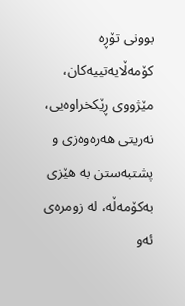بوونی تۆڕە کۆمەڵایەتییەکان، مێژووی ڕێکخراوەیی، نەریتی هەرەوەزی و پشتبەستن بە هێزی بەکۆمەڵە، لە زومرەی ئەو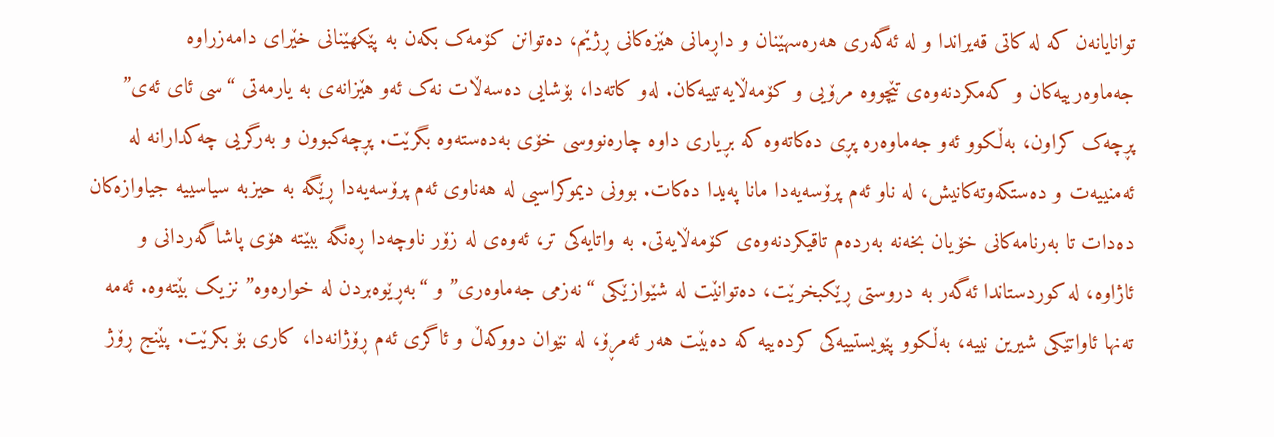توانایانەن کە لە کاتی قەیراندا و لە ئەگەری هەرەسهێنان و داڕمانی هێزەکانی ڕژێم، دەتوانن کۆمەک بکەن بە پێکهێنانی خێرای دامەزراوە جەماوەرییەکان و کەمکردنەوەی تێچووە مرۆیی و کۆمەڵایەتییەکان. لەو کاتەدا، بۆشایی دەسەڵات نەک ئەو هێزانەی بە یارمەتی “سی ئای ئەی” پڕچەک کراون، بەڵکوو ئەو جەماوەرە پڕی دەکاتەوە کە بڕیاری داوە چارەنووسی خۆی بەدەستەوە بگرێت. پڕچەکبوون و بەرگریی چەکدارانە لە ئەمنییەت و دەستکەوتەکانیش، لە ناو ئەم پرۆسەیەدا مانا پەیدا دەکات. بوونی دیموکراسیی لە هەناوی ئەم پرۆسەیەدا ڕێگە بە حیزبە سیاسییە جیاوازەکان دەدات تا بەرنامەکانی خۆیان بخەنە بەردەم تاقیکردنەوەی کۆمەڵایەتی. بە واتایەکی تر، ئەوەی لە زۆر ناوچەدا ڕەنگە ببێتە هۆی پاشاگەردانی و ئاژاوە، لە کوردستاندا ئەگەر بە دروستی ڕێکبخرێت، دەتوانێت لە شێوازێکی “نەزمی جەماوەری” و “بەڕێوەبردن لە خوارەوە” نزیک بێتەوە. ئەمە تەنها ئاواتێکی شیرین نییە، بەڵکوو پێویستییەکی کردەییە کە دەبێت هەر ئەمڕۆ، لە نێوان دووکەڵ و ئاگری ئەم ڕۆژانەدا، کاری بۆ بکرێت. پێنج ڕۆژ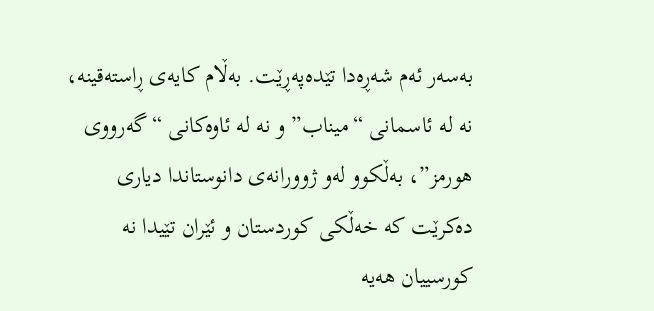بەسەر ئەم شەڕەدا تێدەپەڕێت. بەڵام کایەی ڕاستەقینە، نە لە ئاسمانی “میناب” و نە لە ئاوەکانی “گەرووی هورمز”، بەڵکوو لەو ژوورانەی دانوستاندا دیاری دەکرێت کە خەڵکی کوردستان و ئێران تێیدا نە کورسییان هەیە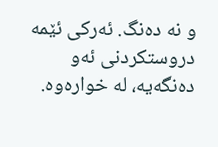و نە دەنگ. ئەرکی ئێمە دروستکردنی ئەو دەنگەیە، لە خوارەوە.